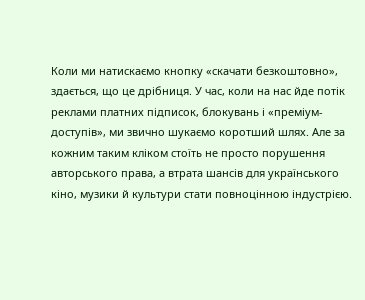Коли ми натискаємо кнопку «скачати безкоштовно», здається, що це дрібниця. У час, коли на нас йде потік реклами платних підписок, блокувань і «преміум-доступів», ми звично шукаємо коротший шлях. Але за кожним таким кліком стоїть не просто порушення авторського права, а втрата шансів для українського кіно, музики й культури стати повноцінною індустрією.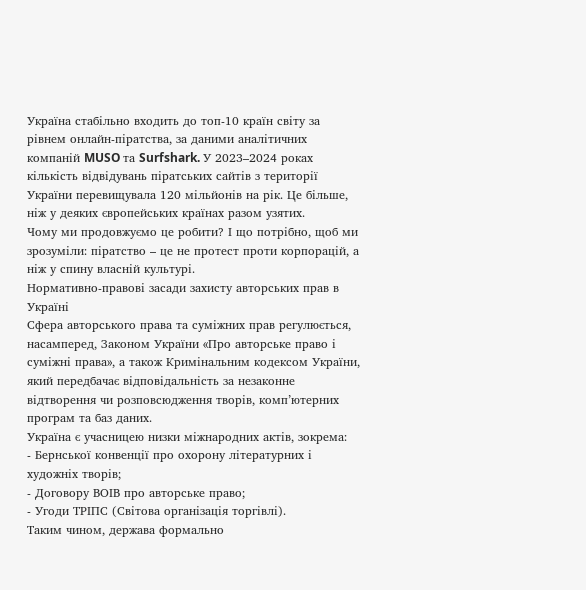Україна стабільно входить до топ-10 країн світу за рівнем онлайн-піратства, за даними аналітичних компаній MUSO та Surfshark. У 2023–2024 роках кількість відвідувань піратських сайтів з території України перевищувала 120 мільйонів на рік. Це більше, ніж у деяких європейських країнах разом узятих.
Чому ми продовжуємо це робити? І що потрібно, щоб ми зрозуміли: піратство – це не протест проти корпорацій, а ніж у спину власній культурі.
Нормативно-правові засади захисту авторських прав в Україні
Сфера авторського права та суміжних прав регулюється, насамперед, Законом України «Про авторське право і суміжні права», а також Кримінальним кодексом України, який передбачає відповідальність за незаконне відтворення чи розповсюдження творів, комп’ютерних програм та баз даних.
Україна є учасницею низки міжнародних актів, зокрема:
- Бернської конвенції про охорону літературних і художніх творів;
- Договору ВОІВ про авторське право;
- Угоди ТРІПС (Світова організація торгівлі).
Таким чином, держава формально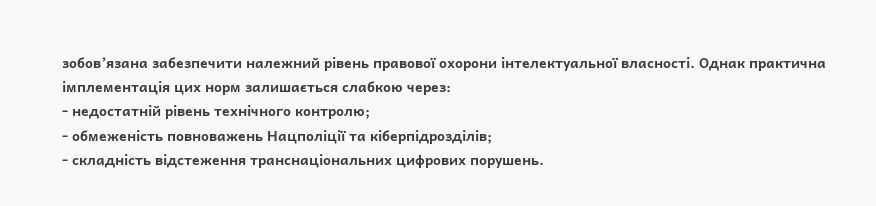зобов’язана забезпечити належний рівень правової охорони інтелектуальної власності. Однак практична імплементація цих норм залишається слабкою через:
- недостатній рівень технічного контролю;
- обмеженість повноважень Нацполіції та кіберпідрозділів;
- складність відстеження транснаціональних цифрових порушень.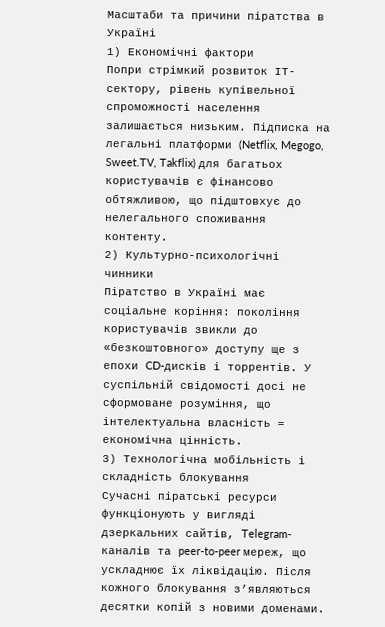Масштаби та причини піратства в Україні
1) Економічні фактори
Попри стрімкий розвиток ІТ-сектору, рівень купівельної спроможності населення залишається низьким. Підписка на легальні платформи (Netflix, Megogo, Sweet.TV, Takflix) для багатьох користувачів є фінансово обтяжливою, що підштовхує до нелегального споживання контенту.
2) Культурно-психологічні чинники
Піратство в Україні має соціальне коріння: покоління користувачів звикли до «безкоштовного» доступу ще з епохи CD-дисків і торрентів. У суспільній свідомості досі не сформоване розуміння, що інтелектуальна власність = економічна цінність.
3) Технологічна мобільність і складність блокування
Сучасні піратські ресурси функціонують у вигляді дзеркальних сайтів, Telegram-каналів та peer-to-peer мереж, що ускладнює їх ліквідацію. Після кожного блокування з’являються десятки копій з новими доменами.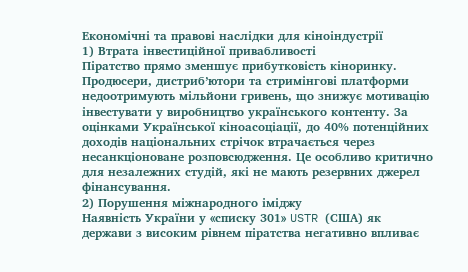Економічні та правові наслідки для кіноіндустрії
1) Втрата інвестиційної привабливості
Піратство прямо зменшує прибутковість кіноринку. Продюсери, дистриб’ютори та стримінгові платформи недоотримують мільйони гривень, що знижує мотивацію інвестувати у виробництво українського контенту. За оцінками Української кіноасоціації, до 40% потенційних доходів національних стрічок втрачається через несанкціоноване розповсюдження. Це особливо критично для незалежних студій, які не мають резервних джерел фінансування.
2) Порушення міжнародного іміджу
Наявність України у «списку 301» USTR (США) як держави з високим рівнем піратства негативно впливає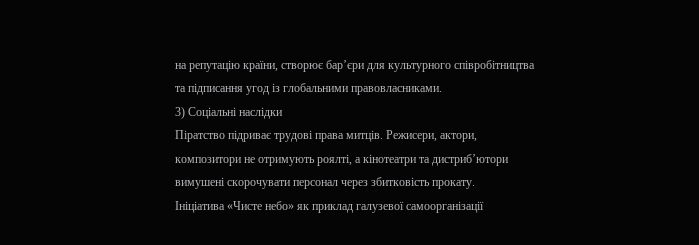на репутацію країни, створює бар’єри для культурного співробітництва та підписання угод із глобальними правовласниками.
3) Соціальні наслідки
Піратство підриває трудові права митців. Режисери, актори, композитори не отримують роялті, а кінотеатри та дистриб’ютори вимушені скорочувати персонал через збитковість прокату.
Ініціатива «Чисте небо» як приклад галузевої самоорганізації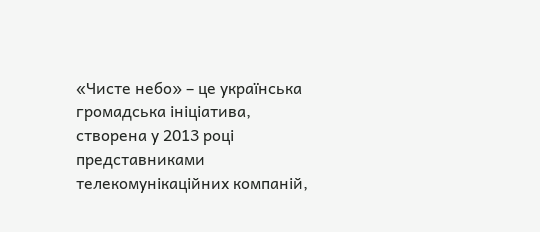«Чисте небо» – це українська громадська ініціатива, створена у 2013 році представниками телекомунікаційних компаній,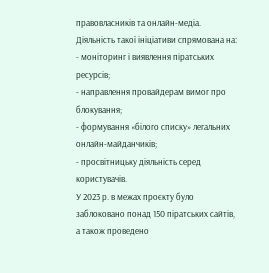правовласників та онлайн-медіа. Діяльність такої ініціативи спрямована на:
- моніторинг і виявлення піратських ресурсів;
- направлення провайдерам вимог про блокування;
- формування «білого списку» легальних онлайн-майданчиків;
- просвітницьку діяльність серед користувачів.
У 2023 р. в межах проєкту було заблоковано понад 150 піратських сайтів, а також проведено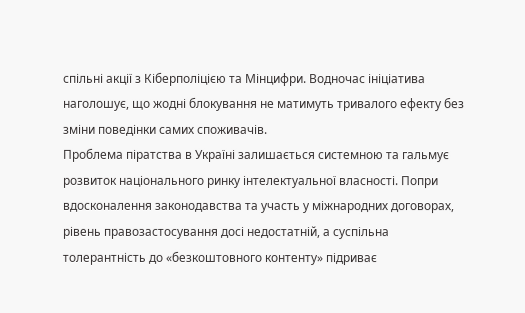спільні акції з Кіберполіцією та Мінцифри. Водночас ініціатива наголошує, що жодні блокування не матимуть тривалого ефекту без зміни поведінки самих споживачів.
Проблема піратства в Україні залишається системною та гальмує розвиток національного ринку інтелектуальної власності. Попри вдосконалення законодавства та участь у міжнародних договорах, рівень правозастосування досі недостатній, а суспільна толерантність до «безкоштовного контенту» підриває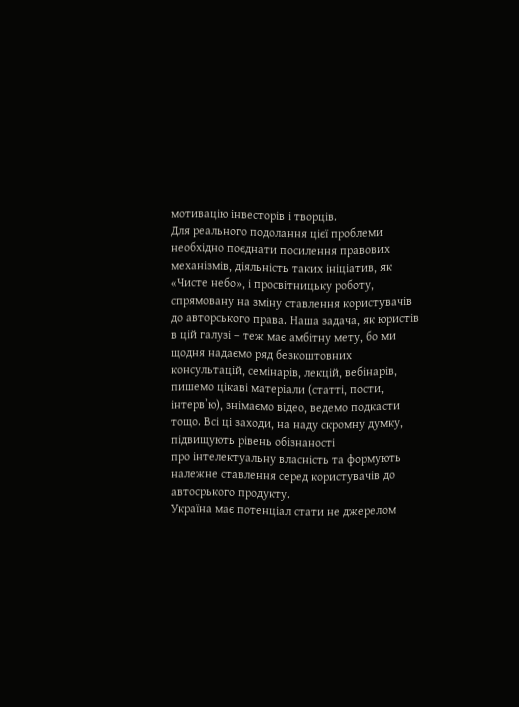мотивацію інвесторів і творців.
Для реального подолання цієї проблеми необхідно поєднати посилення правових механізмів, діяльність таких ініціатив, як «Чисте небо», і просвітницьку роботу, спрямовану на зміну ставлення користувачів до авторського права. Наша задача, як юристів в цій галузі – теж має амбітну мету, бо ми щодня надаємо ряд безкоштовних консультацій, семінарів, лекцій, вебінарів, пишемо цікаві матеріали (статті, пости, інтервʼю), знімаємо відео, ведемо подкасти тощо. Всі ці заходи, на наду скромну думку, підвищують рівень обізнаності
про інтелектуальну власність та формують належне ставлення серед користувачів до автосрького продукту.
Україна має потенціал стати не джерелом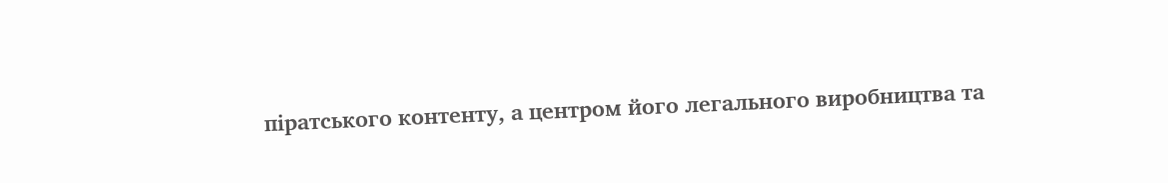піратського контенту, а центром його легального виробництва та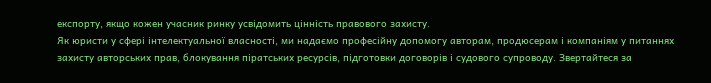експорту, якщо кожен учасник ринку усвідомить цінність правового захисту.
Як юристи у сфері інтелектуальної власності, ми надаємо професійну допомогу авторам, продюсерам і компаніям у питаннях захисту авторських прав, блокування піратських ресурсів, підготовки договорів і судового супроводу. Звертайтеся за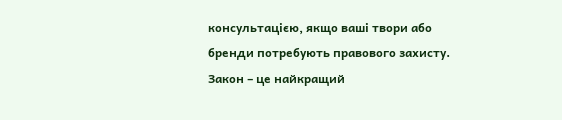консультацією, якщо ваші твори або бренди потребують правового захисту. Закон – це найкращий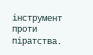інструмент проти піратства.